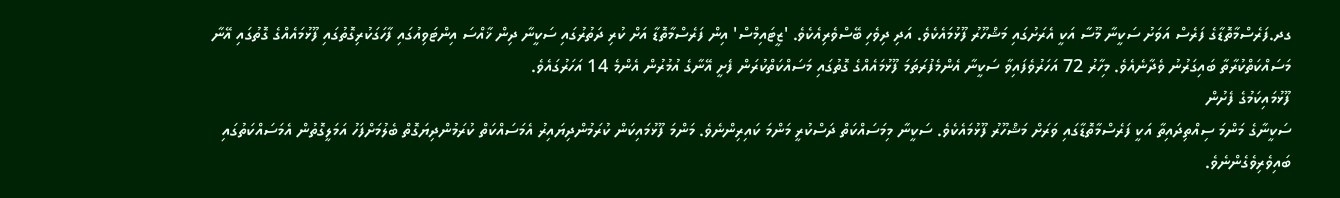ގދ.ފަރެސްމާތޮޑާގެ ފަރެސް އަވަށު ސަކީނާ މޫސާ އަކީ އެރަށުގައި މަޝްހޫރު ފޫޅުމައެކެވެ. އަދި ދިވެހި ބޭސްވެރިއެކެވެ. 'ޒީޓައިމްސް' އިން ފަރެސްމާތޮޑާ އަށް ކުރި ދަތުރުގައި ސަކީނާ ދިން ޚާއްސަ އިންޓަވިއުގައި ފާހަގަކުރިގޮތުގައި ފޫޅުމައެއްގެ ގޮތުގައި އޭނާ މަސައްކަތްކުރާތާ ބައިގަރުނު ވެދާނެއެވެ. މިހާރު 72 އަހަރުވެފައިވާ ސަކީނާ އެންމެފުރަތަމަ ފޫޅުމައެއްގެ ގޮތުގައި މަސައްކަތްކުރަން ފެށީ އޭނާގެ އުމުރުން އެންމެ 14 އަހަރުގައެވެ.
ފޫޅުމައިކަމުގެ ފެށުން
ސަކީނާގެ މަންމަ ސިއްތިދައިތާ އަކީ ފަރެސްމާތޮޑާގައި ވަރަށް މަޝްހޫރު ފޫޅުމައެކެވެ. ސަކީނާ މިމަސައްކަތް ދަސްކުރީ މަންމަ ކައިރިންނެވެ. މަންމަ ފޫޅުމައިކަން ކުރަމުންދިޔައިރު އެމަސައްކަތް ކުރަމުންދިޔަގޮތް ބެލުމަށްފަހު އަމަލީގޮތުން އެމަސައްކަތުގައި ބައިވެރިވެގެންނެވެ.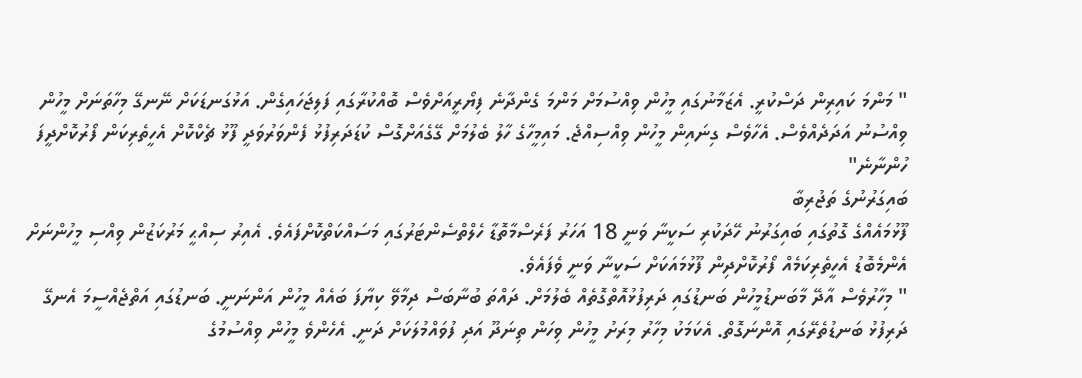" މަންމަ ކައިރިން ދަސްކުރީ. އެޒަމާނުގައި މީހުން ވިއްސުމަށް މަންމަ ގެންދާނެ ފިޔޯރީއަށްވެސް ބޮއްކުރާގައި ފަލިޖަހައިގެން. އަޅުގަނޑަކަށް ނޭނގޭ މިހާތަނަށް މީހުން ވިއްސުނު އަދަދެއްވެސް. އެހާވެސް ގިނައިން މީހުން ވިއްސިއްޖެ. މައިމީހާގެ ހާލު ބެލުމަށް ގޭގެއަށްގޮސް ކުޑަދަރިފުޅު ފެންވަރުވަދީ ފޫޅު ޗެކްކޮށް އެހީތެރިކަން ފޯރުކޮށްދީފަ ހުންނާނެ"
ބައިގަރުނުގެ ތަޖުރިބާ
ފޫޅުމައެއްގެ ގޮތުގައި ބައިގަރުނު ހޭދަކުރި ސަކީނާ ވަނީ 18 އަހަރު ފަރެސްމާތޮޑާ ހެލްތްސެންޓަރުގައި މަސައްކަތްކޮށްފައެވެ. އެއިރު ސިއްޙީ މަރުކަޒުން ވިއްސި މީހުންނަށް އެންމެބޮޑު އެހީތެރިކަމެއް ފޯރުކޮށްދިން ފޫޅުމައަކަށް ސަކީނާ ވަނީ ވެފައެވެ.
" މިހާރުވެސް އާދޭ މާބަނޑުމީހުން ބަނޑުގައި ދަރިފުޅުއޮތްގޮތެއް ބެލުމަށް. ދައްތަ ބުނާބަސް ދިމާވޭ ކިޔާފަ ބައެއް މީހުން އަންނަނީ. ބަނޑުގައި އަތްޖެއްސީމަ އެނގޭ ދަރިފުޅު ބަނޑުތެރޭގައި އޮންނަގޮތް. އެކަމަކު މިހާރު މިރަށު މީހުން ވިހަން ތިނަދޫ އަދި ފުވައްމުލަކަށް ދަނީ. އެހެންވެ މީހުން ވިއްސުމުގެ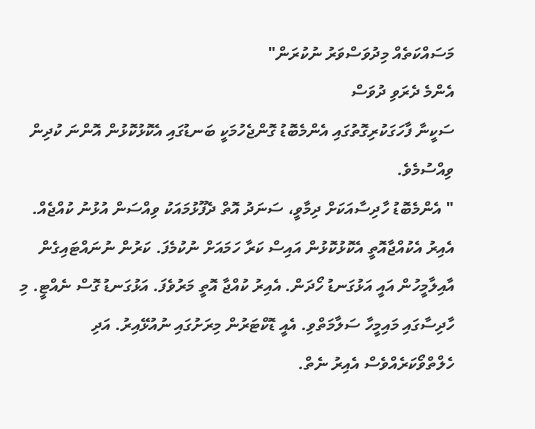މަސައްކަތެއް މިދުވަސްވަރު ނުކުރަން"
އެންމެ ދެރަވި ދުވަސް
ސަކީނާ ފާހަގަކުރިގޮތުގައި އެންމެބޮޑު ގޮންޖެހުމަކީ ބަނޑުގައި އެކޮޅުކޮޅުން އޮންނަ ކުދިން ވިއްސުމެވެ.
" އެންމެބޮޑު ހާދިސާއަކަށް ދިމާވީ، ސަނަދު އޮތް ދެފޫޅުމައަކު ވިއްސަން އުޅުނު ކުއްޖެއް. އެއިރު އެކުއްޖާއޮތީ އެކޮޅުކޮޅުން އައިސް ކަރާ ހަމައަށް ނުކުމެފަ. ކަރުން ނުނައްޓައިގެން އާއިލާމީހުން އައީ އަޅުގަނޑު ހޯދަން. އެއިރު ކުއްޖާ އޮތީ މަރުވެފަ. އަޅުގަނޑު ގޮސް ނެއްޓީ. މި ހާދިސާގައި މައިމީހާ ސަލާމަތްވި. އެއީ ޑޮކްޓަރުން މިރަށުގައި ނުއުޅޭއިރު. އަދި ހެލްތްވޯކަރެއްވެސް އެއިރު ނެތް.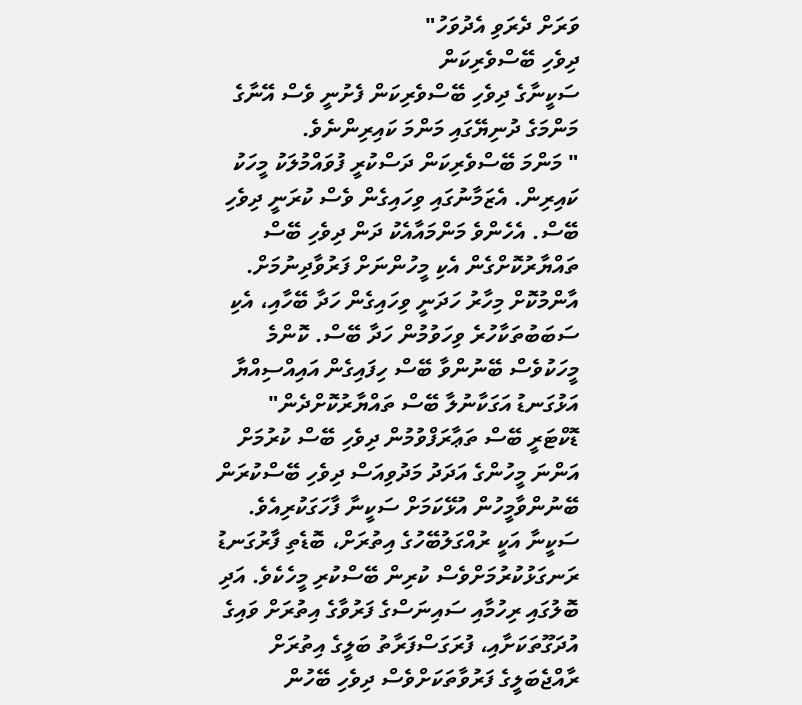ވަރަށް ދެރަވި އެދުވަހު"
ދިވެހި ބޭސްވެރިކަން
ސަކީނާގެ ދިވެހި ބޭސްވެރިކަން ފެށުނީ ވެސް އޭނާގެ މަންމަގެ ދުނިޔޭގައި މަންމަ ކައިރިންނެވެ.
" މަންމަ ބޭސްވެރިކަން ދަސްކުރީ ފުވައްމުލަކު މީހަކު ކައިރިން. އެޒަމާނުގައި ވިހައިގެން ވެސް ކުރަނީ ދިވެހި ބޭސް. އެހެންވެ މަންމައާއެކު ދަން ދިވެހި ބޭސް ތައްޔާރުކޮށްގެން އެކި މީހުންނަށް ފަރުވާދިނުމަށް. އާންމުކޮށް މިހާރު ހަދަނީ ވިހައިގެން ހަދާ ބޭހާއި، އެކި ސަބަބުތަކާހުރެ ވިހަވުމުން ހަދާ ބޭސް. ކޮންމެ މީހަކުވެސް ބޭނުންވާ ބޭސް ހިފައިގެން އައިއްސިއްޔާ އަޅުގަނޑު އަގަކާނުލާ ބޭސް ތައްޔާރުކޮށްދެން"
ޑޮކްޓަރީ ބޭސް ތަޢާރަފްވުމުން ދިވެހި ބޭސް ކުރުމަށް އަންނަ މީހުންގެ އަދަދު މަދުވިއަސް ދިވެހި ބޭސްކުރަން ބޭނުންވާމީހުން އުޅޭކަމަށް ސަކީނާ ފާހަގަކުރިއެވެ. ސަކީނާ އަކީ ރުއްގަލުބޭހުގެ އިތުރަށް، ބޮޑެތި ފާރުގަނޑު ރަނގަޅުކުރުމަށްވެސް ކުރިން ބޭސްކުރި މީހެކެވެ. އަދި ބޮލުގައި ރިހުމާއި ސައިނަސްގެ ފަރުވާގެ އިތުރަށް ވައިގެ އުދަގޫތަކަށާއި، ފުރަގަސްފަރާތު ބަލީގެ އިތުރަށް ރާއްޖެބަލީގެ ފަރުވާތަކަށްވެސް ދިވެހި ބޭހުން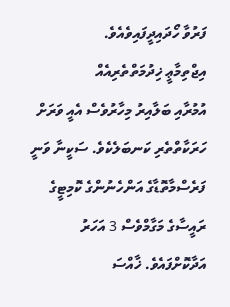ފަރުވާ ހޯދައިދީފައިވެއެވެ.
އިޖްތިމާޢީ ޚިދުމަތްތެރިއެއް
އުމުރާއި ބަލާއިރު މިހާރުވެސް އެއީ ވަރަށް ހަރަކާތްތެރި ކަނބަލެކެވެ. ސަކީނާ ވަނީ ފަރެސްމާތޮޑާގެ އަންހެނުންގެ ކޮމިޓީގެ ރައީސާގެ މަގާމްވެސް 3 އަހަރު އަދާކޮށްފައެވެ. ޚާއްސަ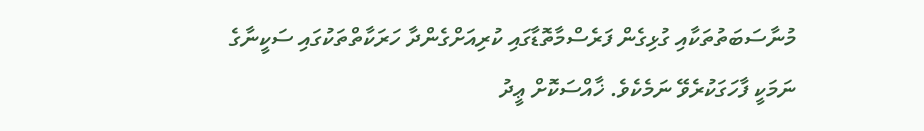މުނާސަބަތުތަކާއި ގުޅިގެން ފަރެސްމާތޮޑާގައި ކުރިއަށްގެންދާ ހަރަކާތްތަކުގައި ސަކީނާގެ ނަމަކީ ފާހަގަކުރެވޭ ނަމެކެވެ. ޚާއްސަކޮށް ޢީދު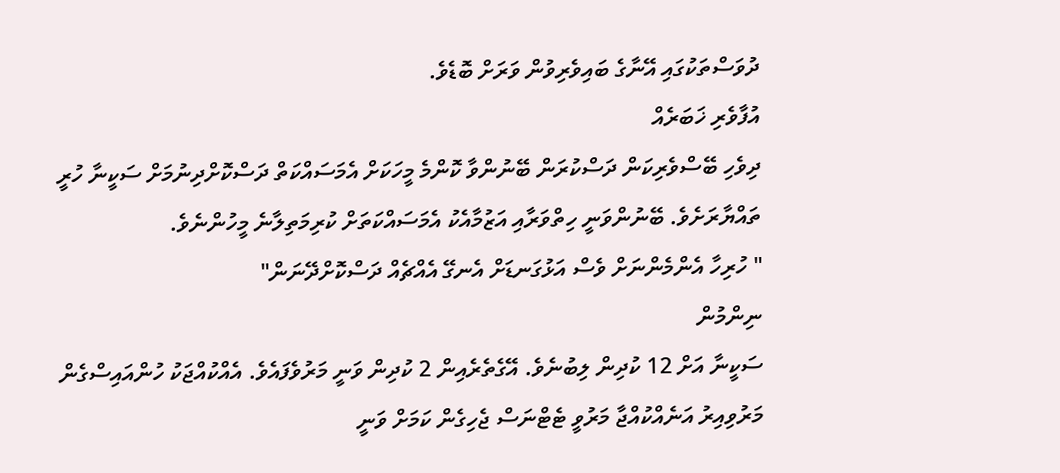ދުވަސްތަކުގައި އޭނާގެ ބައިވެރިވުން ވަރަށް ބޮޑެވެ.
އުފާވެރި ޚަބަރެއް
ދިވެހި ބޭސްވެރިކަން ދަސްކުރަން ބޭނުންވާ ކޮންމެ މީހަކަށް އެމަސައްކަތް ދަސްކޮށްދިނުމަށް ސަކީނާ ހުރީ ތައްޔާރަށެވެ. ބޭނުންވަނީ ހިތްވަރާއި އަޒުމާއެކު އެމަސައްކަތަށް ކުރިމަތިލާނެ މީހުންނެވެ.
" ހުރިހާ އެންމެންނަށް ވެސް އަޅުގަނޑަށް އެނގޭ އެއްޗެއް ދަސްކޮށްދޭނަން"
ނިންމުން
ސަކީނާ އަށް 12 ކުދިން ލިބުނެވެ. އޭގެތެރެއިން 2 ކުދިން ވަނީ މަރުވެފައެވެ. އެއްކުއްޖަކު ހުންއައިސްގެން މަރުވިއިރު އަނެއްކުއްޖާ މަރުވީ ޓެޓްނަސް ޖެހިގެން ކަމަށް ވަނީ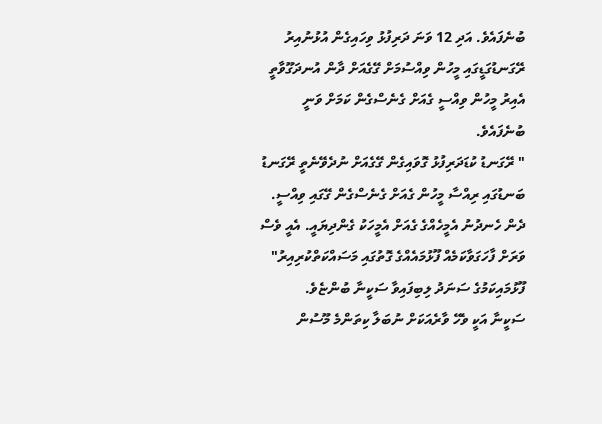ބުނެފައެވެ. އަދި 12 ވަނަ ދަރިފުޅު ވިހައިގެން އުޅުނުއިރު ރޭގަނޑުގަޑީގައި މީހުން ވިއްސުމަށް ގޭގެއަށް ދާން އުނދަގޫވާތީ އެއިރު މީހުން ވިއްސީ ގެއަށް ގެނެސްގެން ކަމަށް ވަނީ ބުނެފައެވެ.
" ރޭގަނޑު ކުޑަދަރިފުޅު ގޮވައިގެން ގޭގެއަށް ނުދެވޭނެތީ ރޭގަނޑު ބަނޑުގައި ރިއްސާ މީހުން ގެއަށް ގެނެސްގެން ގޭގައި ވިއްސީ. ދެން ހެނދުނު އެމީހެއްގެ ގެއަށް އެމީހަކު ގެންދިޔައީ. އެއީ ވެސް ވަރަށް ފާހަގަވާކަމެއް ފޫޅުމައެއްގެ ގޮތުގައި މަސައްކަތްކުރިއިރު" ފޫޅުމައިކަމުގެ ސަނަދު ލިބިފައިވާ ސަކީނާ ބުންޏެވެ.
ސަކީނާ އަކީ ވެހޭ ވާރެއަކަށް ނުބަލާ ކިތަންމެ މޫސުން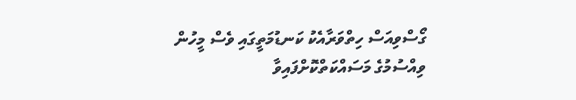ގޯސްވިއަސް ހިތްވަރާއެކު ކަނޑުމަތީގައި ވެސް މީހުން ވިއްސުމުގެ މަސައްކަތްކޮށްފައިވާ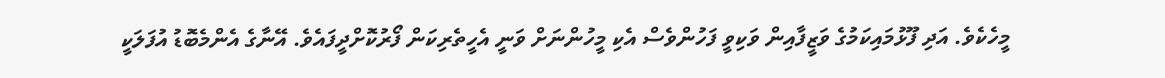މީހެކެވެ. އަދި ފޫޅުމައިކަމުގެ ވަޒީފާއިން ވަކިވީ ފަހުންވެސް އެކި މީހުންނަށް ވަނީ އެހީތެރިކަން ފޯރުކޮށްދީފައެވެ. އޭނާގެ އެންމެބޮޑު އުފަލަކީ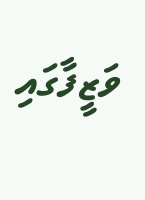ވަޒީފާގައި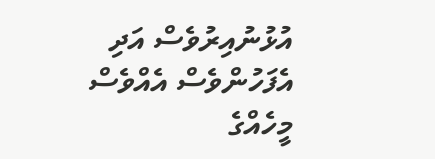އުޅުނުއިރުވެސް އަދި އެފަހުންވެސް އެއްވެސް މީހެއްގެ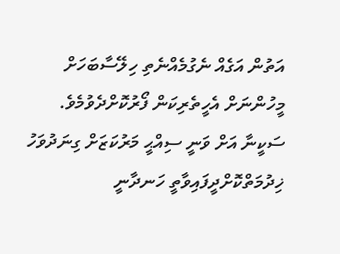އަތުން އަގެއް ނެގުމެއްނެތި ހިލޭސާބަހަށް މީހުންނަށް އެހީތެރިކަން ފޯރުކޮށްދެވުމެވެ. ސަކީނާ އަށް ވަނީ ސިއްޙީ މަރުކަޒަށް ގިނަދުވަހު ޚިދުމަތްކޮށްދީފައިވާތީ ހަނދާނީ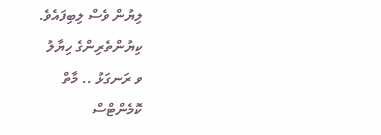ލިޔުން ވެސް ލިބިފައެވެ.
ކިޔުންތެރިންގެ ހިޔާލު
ވ ރަނގަޅު .. މާތް
ކޮމެންޓްސް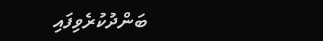ބަންދުކުރެވިފައި